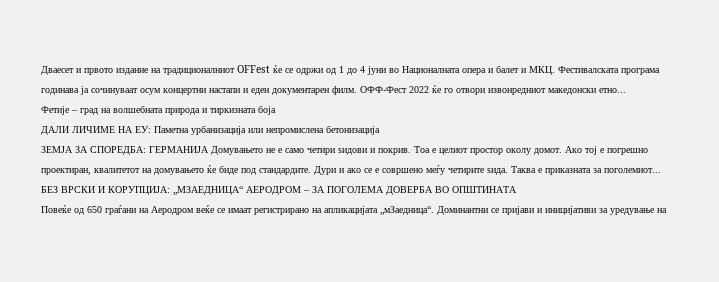Дваесет и првото издание на традиционалниот OFFest ќе се одржи од 1 до 4 јуни во Националната опера и балет и МКЦ. Фестивалската програма годинава ја сочинуваат осум концертни настапи и еден документарен филм. ОФФ-Фест 2022 ќе го отвори извонредниот македонски етно...
Фетије – град на волшебната природа и тиркизната боја
ДАЛИ ЛИЧИМЕ НА ЕУ: Паметна урбанизација или непромислена бетонизација
ЗЕМЈА ЗА СПОРЕДБА: ГЕРМАНИЈА Домувањето не е само четири ѕидови и покрив. Тоа е целиот простор околу домот. Ако тој е погрешно проектиран, квалитетот на домувањето ќе биде под стандардите. Дури и ако се е совршено меѓу четирите ѕида. Таква е приказната за поголемиот...
БЕЗ ВРСКИ И КОРУПЦИЈА: „МЗАЕДНИЦА“ АЕРОДРОМ – ЗА ПОГОЛЕМА ДОВЕРБА ВО ОПШТИНАТА
Повеќе од 650 граѓани на Аеродром веќе се имаат регистрирано на апликацијата „мЗаедница“. Доминантни се пријави и иницијативи за уредување на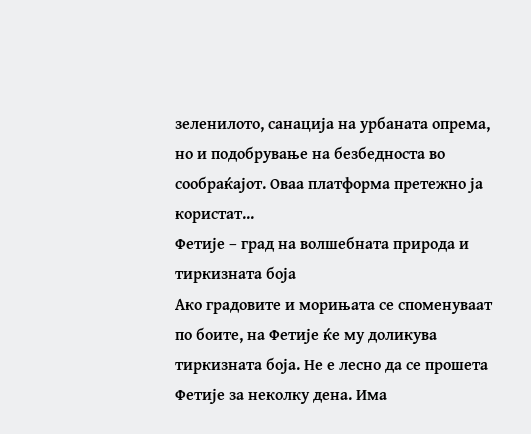зеленилото, санација на урбаната опрема, но и подобрување на безбедноста во сообраќајот. Оваа платформа претежно ја користат...
Фетије – град на волшебната природа и тиркизната боја
Ако градовите и морињата се споменуваат по боите, на Фетије ќе му доликува тиркизната боја. Не е лесно да се прошета Фетије за неколку дена. Има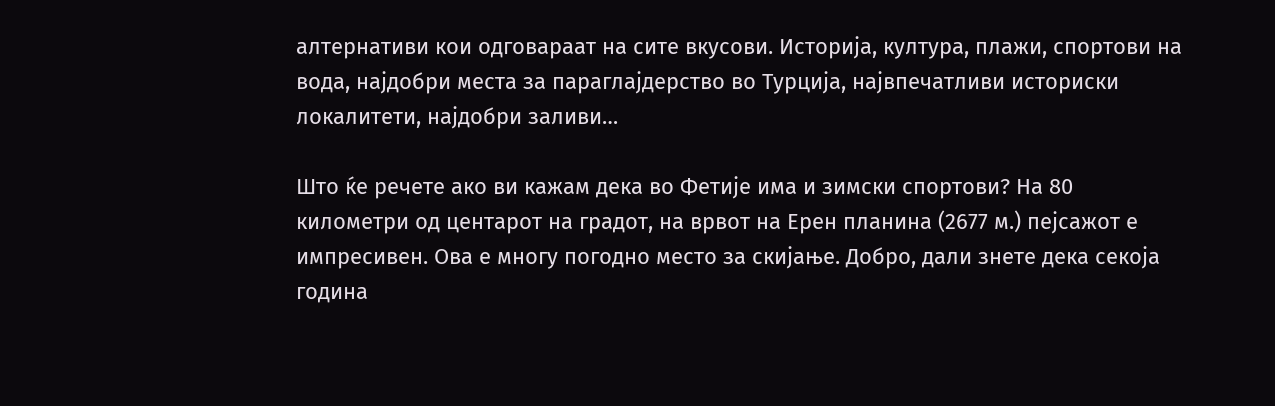алтернативи кои одговараат на сите вкусови. Историја, култура, плажи, спортови на вода, најдобри места за параглајдерство во Турција, највпечатливи историски локалитети, најдобри заливи…

Што ќе речете ако ви кажам дека во Фетије има и зимски спортови? На 80 километри од центарот на градот, на врвот на Ерен планина (2677 м.) пејсажот е импресивен. Ова е многу погодно место за скијање. Добро, дали знете дека секоја година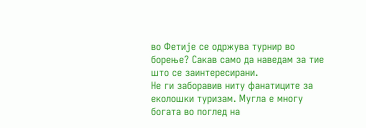во Фетије се одржува турнир во борење? Сакав само да наведам за тие што се заинтересирани.
Не ги заборавив ниту фанатиците за еколошки туризам. Мугла е многу богата во поглед на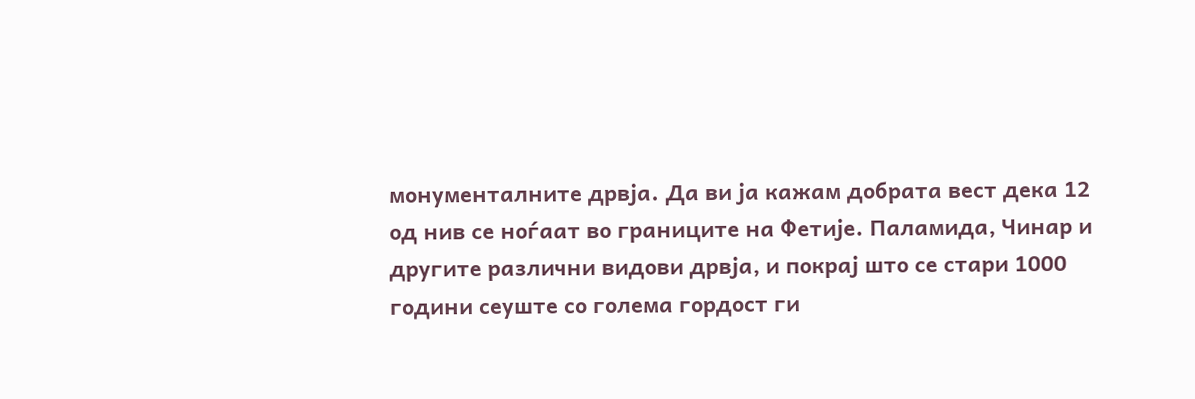монументалните дрвја. Да ви ја кажам добрата вест дека 12 од нив се ноѓаат во границите на Фетије. Паламида, Чинар и другите различни видови дрвја, и покрај што се стари 1000 години сеуште со голема гордост ги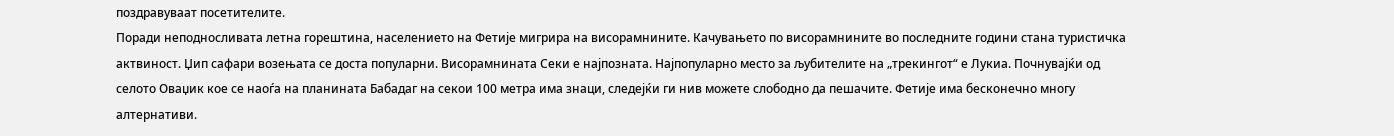поздравуваат посетителите.
Поради неподносливата летна горештина, населението на Фетије мигрира на висорамнините. Качувањето по висорамнините во последните години стана туристичка актвиност. Џип сафари возењата се доста популарни. Висорамнината Секи е најпозната. Најпопуларно место за љубителите на „трекингот“ е Лукиа. Почнувајќи од селото Оваџик кое се наоѓа на планината Бабадаг на секои 100 метра има знаци, следејќи ги нив можете слободно да пешачите. Фетије има бесконечно многу алтернативи.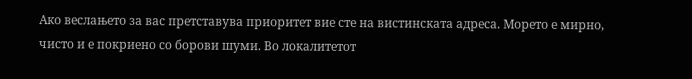Ако веслањето за вас претставува приоритет вие сте на вистинската адреса. Морето е мирно, чисто и е покриено со борови шуми. Во локалитетот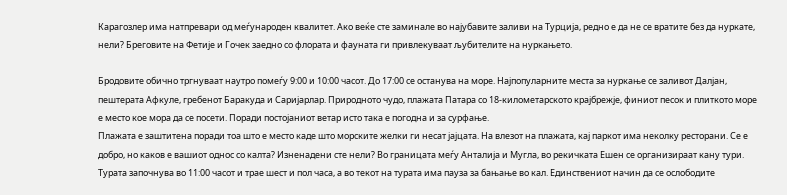Карагозлер има натпревари од меѓународен квалитет. Ако веќе сте заминале во најубавите заливи на Турција, редно е да не се вратите без да нуркате, нели? Бреговите на Фетије и Гочек заедно со флората и фауната ги привлекуваат љубителите на нуркањето.

Бродовите обично тргнуваат наутро помеѓу 9:00 и 10:00 часот. До 17:00 се останува на море. Најпопуларните места за нуркање се заливот Далјан, пештерата Афкуле, гребенот Баракуда и Саријарлар. Природното чудо, плажата Патара со 18-километарското крајбрежје, финиот песок и плиткото море е место кое мора да се посети. Поради постојаниот ветар исто така е погодна и за сурфање.
Плажата е заштитена поради тоа што е место каде што морските желки ги несат јајцата. На влезот на плажата, кај паркот има неколку ресторани. Се е добро, но каков е вашиот однос со калта? Изненадени сте нели? Во границата меѓу Анталија и Мугла, во рекичката Ешен се организираат кану тури. Турата започнува во 11:00 часот и трае шест и пол часа, а во текот на турата има пауза за бањање во кал. Единствениот начин да се ослободите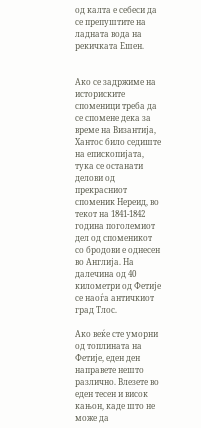од калта е себеси да се препуштите на ладната вода на рекичката Ешен.


Ако се задржиме на историските споменици треба да се спомене дека за време на Византија, Хантос било седиште на епископијата, тука се останати делови од прекрасниот споменик Нереид, во текот на 1841-1842 година поголемиот дел од споменикот со бродови е однесен во Англија. На далечина од 40 километри од Фетије се наоѓа античкиот град Тлос.

Ако веќе сте уморни од топлината на Фетије, еден ден направете нешто различно. Влезетe во еден тесен и висок кањон, каде што не може да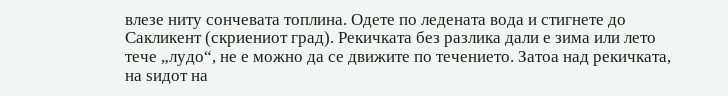влезе ниту сончевата топлина. Одете по ледената вода и стигнете до Сакликент (скриениот град). Рекичката без разлика дали е зима или лето тече „лудо“, не е можно да се движите по течението. Затоа над рекичката, на ѕидот на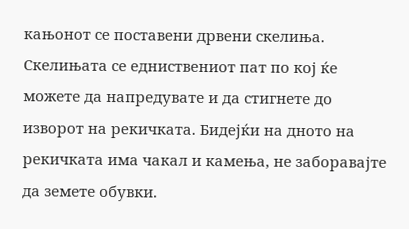кањонот се поставени дрвени скелиња.
Скелињата се едниствениот пат по кој ќе можете да напредувате и да стигнете до изворот на рекичката. Бидејќи на дното на рекичката има чакал и камења, не заборавајте да земете обувки.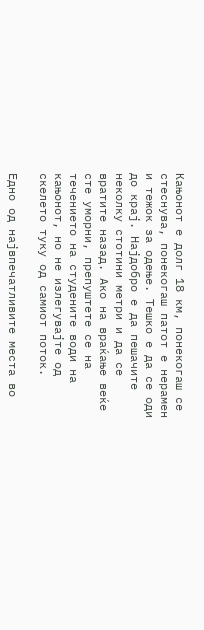Кањонот е долг 18 км, понекогаш се стеснува, понекогаш патот е нерамен и тежок за одење. Тешко е да се оди до крај. Најдобро е да пешачите неколку стотини метри и да се вратите назад. Ако на враќање веќе сте уморни, препуштете се на течението на студените води на кањонот, но не излегувајте од скелето туку од самиот поток.

Едно од највпечатливите места во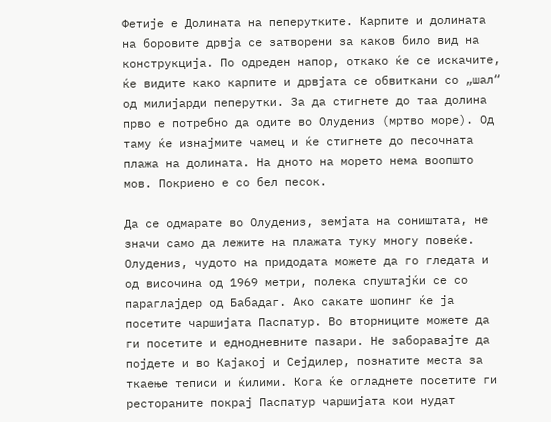Фетије е Долината на пеперутките. Карпите и долината на боровите дрвја се затворени за каков било вид на конструкција. По одреден напор, откако ќе се искачите, ќе видите како карпите и дрвјата се обвиткани со „шал“ од милијарди пеперутки. За да стигнете до таа долина прво е потребно да одите во Олудениз (мртво море). Од таму ќе изнајмите чамец и ќе стигнете до песочната плажа на долината. На дното на морето нема воопшто мов. Покриено е со бел песок.

Да се одмарате во Олудениз, земјата на соништата, не значи само да лежите на плажата туку многу повеќе. Олудениз, чудото на придодата можете да го гледата и од височина од 1969 метри, полека спуштајќи се со параглајдер од Бабадаг. Ако сакате шопинг ќе ја посетите чаршијата Паспатур. Во вторниците можете да ги посетите и еднодневните пазари. Не заборавајте да појдете и во Кајакој и Сејдилер, познатите места за ткаење теписи и ќилими. Кога ќе огладнете посетите ги рестораните покрај Паспатур чаршијата кои нудат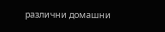различни домашни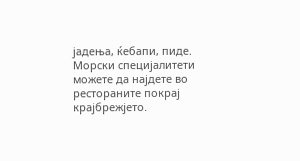јадења, ќебапи, пиде. Морски специјалитети можете да најдете во рестораните покрај крајбрежјето.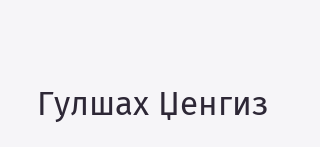Гулшах Џенгиз